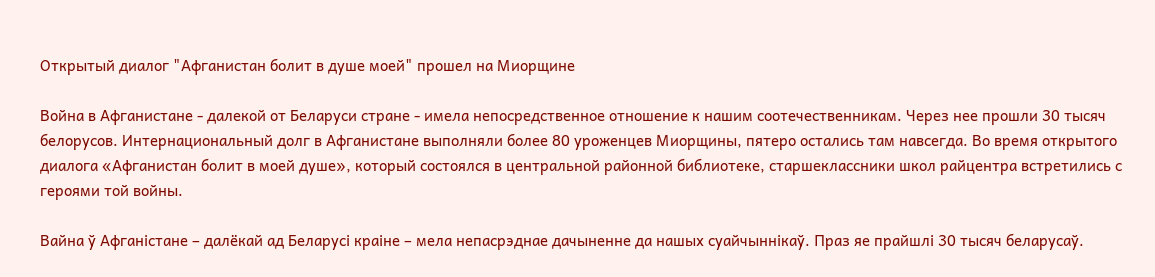Открытый диалог "Афганистан болит в душе моей" прошел на Миорщине

Война в Афганистане - далекой от Беларуси стране - имела непосредственное отношение к нашим соотечественникам. Через нее прошли 30 тысяч белорусов. Интернациональный долг в Афганистане выполняли более 80 уроженцев Миорщины, пятеро остались там навсегда. Во время открытого диалога «Афганистан болит в моей душе», который состоялся в центральной районной библиотеке, старшеклассники школ райцентра встретились с героями той войны.

Вайна ў Афганістане – далёкай ад Беларусі краіне – мела непасрэднае дачыненне да нашых суайчыннікаў. Праз яе прайшлі 30 тысяч беларусаў.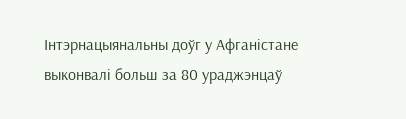Інтэрнацыянальны доўг у Афганістане выконвалі больш за 80 ураджэнцаў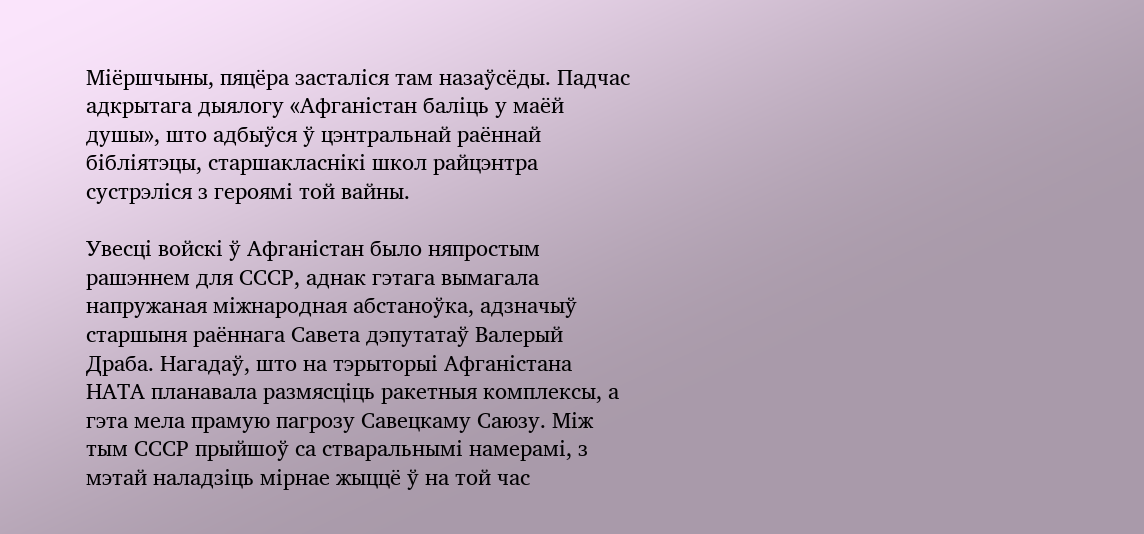Міёршчыны, пяцёра засталіся там назаўсёды. Падчас адкрытага дыялогу «Афганістан баліць у маёй душы», што адбыўся ў цэнтральнай раённай бібліятэцы, старшакласнікі школ райцэнтра сустрэліся з героямі той вайны.

Увесці войскі ў Афганістан было няпростым рашэннем для СССР, аднак гэтага вымагала напружаная міжнародная абстаноўка, адзначыў старшыня раённага Савета дэпутатаў Валерый Драба. Нагадаў, што на тэрыторыі Афганістана НАТА планавала размясціць ракетныя комплексы, а гэта мела прамую пагрозу Савецкаму Саюзу. Між тым СССР прыйшоў са стваральнымі намерамі, з мэтай наладзіць мірнае жыццё ў на той час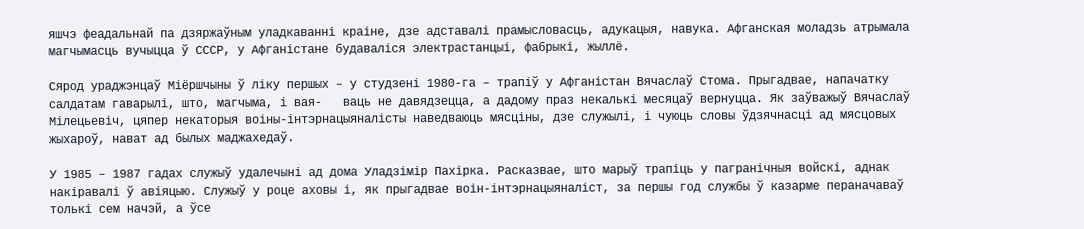яшчэ феадальнай па дзяржаўным уладкаванні краіне, дзе адставалі прамысловасць, адукацыя, навука. Афганская моладзь атрымала магчымасць вучыцца ў СССР, у Афганістане будаваліся электрастанцыі, фабрыкі, жыллё.

Сярод ураджэнцаў Міёршчыны ў ліку першых – у студзені 1980-га – трапіў у Афганістан Вячаслаў Стома. Прыгадвае, напачатку салдатам гаварылі, што, магчыма, і вая-   ваць не давядзецца, а дадому праз некалькі месяцаў вернуцца. Як заўважыў Вячаслаў Мілецьевіч, цяпер некаторыя воіны-інтэрнацыяналісты наведваюць мясціны, дзе служылі, і чуюць словы ўдзячнасці ад мясцовых жыхароў, нават ад былых маджахедаў.

У 1985 – 1987 гадах служыў удалечыні ад дома Уладзімір Пахірка. Расказвае, што марыў трапіць у пагранічныя войскі, аднак накіравалі ў авіяцыю. Служыў у роце аховы і, як прыгадвае воін-інтэрнацыяналіст, за першы год службы ў казарме пераначаваў толькі сем начэй, а ўсе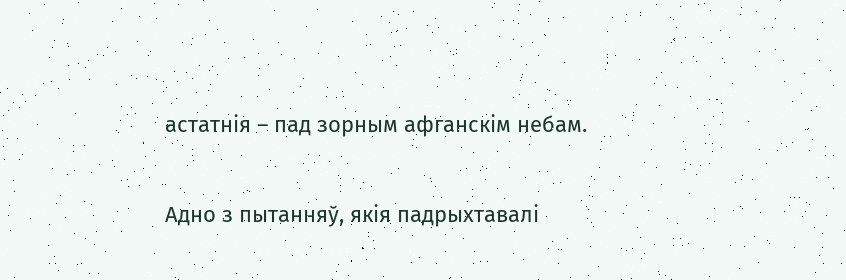астатнія – пад зорным афганскім небам.

Адно з пытанняў, якія падрыхтавалі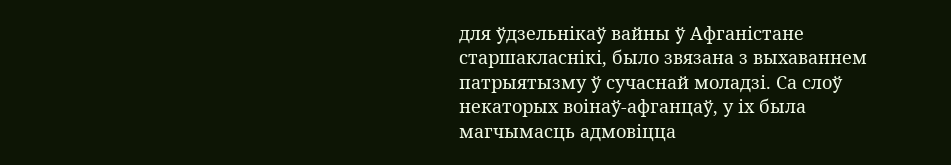для ўдзельнікаў вайны ў Афганістане старшакласнікі, было звязана з выхаваннем патрыятызму ў сучаснай моладзі. Са слоў некаторых воінаў-афганцаў, у іх была магчымасць адмовіцца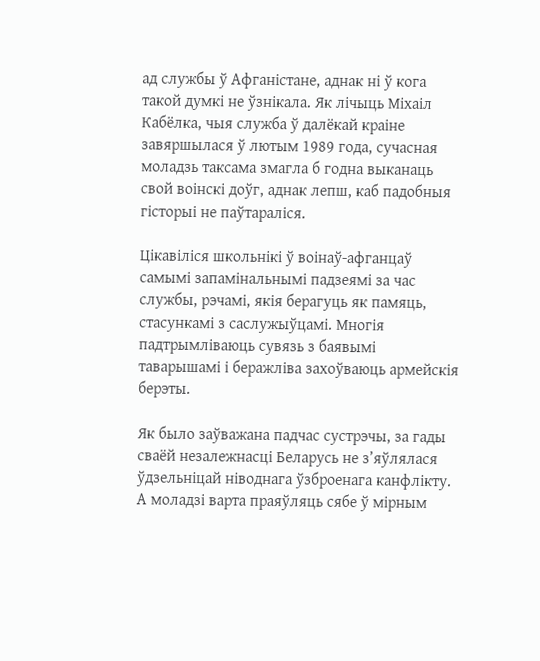ад службы ў Афганістане, аднак ні ў кога такой думкі не ўзнікала. Як лічыць Міхаіл Кабёлка, чыя служба ў далёкай краіне завяршылася ў лютым 1989 года, сучасная моладзь таксама змагла б годна выканаць свой воінскі доўг, аднак лепш, каб падобныя гісторыі не паўтараліся.

Цікавіліся школьнікі ў воінаў-афганцаў самымі запамінальнымі падзеямі за час службы, рэчамі, якія берагуць як памяць, стасункамі з саслужыўцамі. Многія падтрымліваюць сувязь з баявымі таварышамі і беражліва захоўваюць армейскія берэты.

Як было заўважана падчас сустрэчы, за гады сваёй незалежнасці Беларусь не з’яўлялася ўдзельніцай ніводнага ўзброенага канфлікту. А моладзі варта праяўляць сябе ў мірным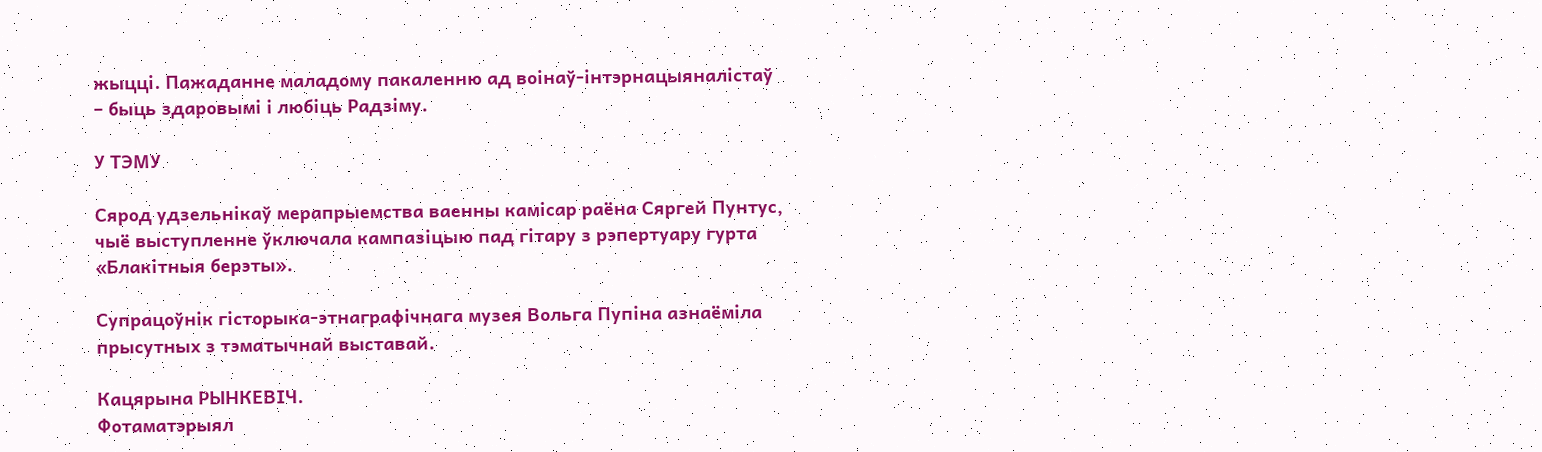жыцці. Пажаданне маладому пакаленню ад воінаў-інтэрнацыяналістаў – быць здаровымі і любіць Радзіму.

У ТЭМУ

Сярод удзельнікаў мерапрыемства ваенны камісар раёна Сяргей Пунтус, чыё выступленне ўключала кампазіцыю пад гітару з рэпертуару гурта «Блакітныя берэты».

Супрацоўнік гісторыка-этнаграфічнага музея Вольга Пупіна азнаёміла прысутных з тэматычнай выставай.

Кацярына РЫНКЕВІЧ.
Фотаматэрыял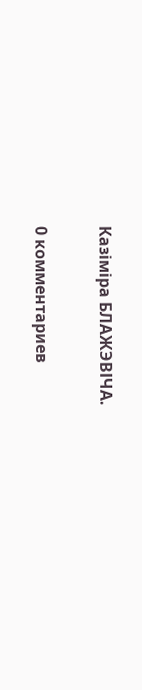Казіміра БЛАЖЭВІЧА.

0 комментариев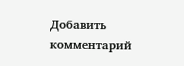Добавить комментарий